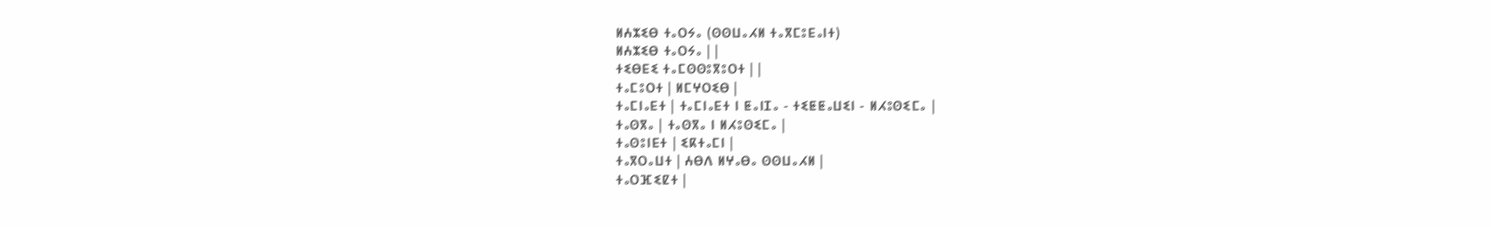ⵍⵄⵣⵉⴱ ⵜⴰⵔⵢⴰ (ⵙⵙⵡⴰⵃⵍ ⵜⴰⴳⵎⵓⴹⴰⵏⵜ)
ⵍⵄⵣⵉⴱ ⵜⴰⵔⵢⴰ | |
ⵜⵉⴱⴹⵉ ⵜⴰⵎⵙⵙⵓⴳⵓⵔⵜ | |
ⵜⴰⵎⵓⵔⵜ | ⵍⵎⵖⵔⵉⴱ |
ⵜⴰⵎⵏⴰⴹⵜ | ⵜⴰⵎⵏⴰⴹⵜ ⵏ ⵟⴰⵏⵊⴰ - ⵜⵉⵟⵟⴰⵡⵉⵏ - ⵍⵃⵓⵙⵉⵎⴰ |
ⵜⴰⵙⴳⴰ | ⵜⴰⵙⴳⴰ ⵏ ⵍⵃⵓⵙⵉⵎⴰ |
ⵜⴰⵙⵓⵏⴹⵜ | ⵉⴽⵜⴰⵎⵏ |
ⵜⴰⴳⵔⴰⵡⵜ | ⵄⴱⴷ ⵍⵖⴰⴱⴰ ⵙⵙⵡⴰⵃⵍ |
ⵜⴰⵔⴼⵉⵇⵜ |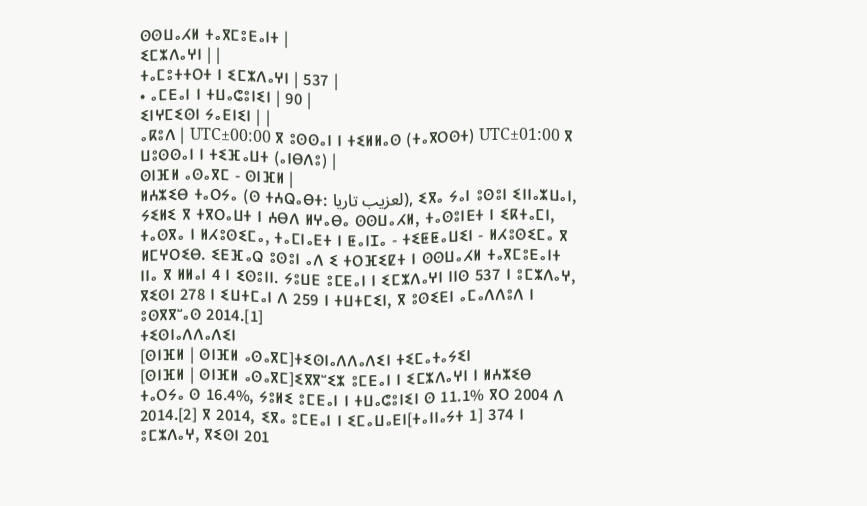ⵙⵙⵡⴰⵃⵍ ⵜⴰⴳⵎⵓⴹⴰⵏⵜ |
ⵉⵎⵣⴷⴰⵖⵏ | |
ⵜⴰⵎⵓⵜⵜⵔⵜ ⵏ ⵉⵎⵣⴷⴰⵖⵏ | 537 |
• ⴰⵎⴹⴰⵏ ⵏ ⵜⵡⴰⵛⵓⵏⵉⵏ | 90 |
ⵉⵏⵖⵎⵉⵙⵏ ⵢⴰⴹⵏⵉⵏ | |
ⴰⴽⵓⴷ | UTC±00:00 ⴳ ⵓⵙⵙⴰⵏ ⵏ ⵜⵉⵍⵍⴰⵙ (ⵜⴰⴳⵔⵙⵜ) UTC±01:00 ⴳ ⵡⵓⵙⵙⴰⵏ ⵏ ⵜⵉⴼⴰⵡⵜ (ⴰⵏⴱⴷⵓ) |
ⵙⵏⴼⵍ ⴰⵙⴰⴳⵎ - ⵙⵏⴼⵍ |
ⵍⵄⵣⵉⴱ ⵜⴰⵔⵢⴰ (ⵙ ⵜⵄⵕⴰⴱⵜ: لعزيب تاريا), ⵉⴳⴰ ⵢⴰⵏ ⵓⵙⵓⵏ ⵉⵏⵏⴰⵣⵡⴰⵏ, ⵢⵉⵍⵉ ⴳ ⵜⴳⵔⴰⵡⵜ ⵏ ⵄⴱⴷ ⵍⵖⴰⴱⴰ ⵙⵙⵡⴰⵃⵍ, ⵜⴰⵙⵓⵏⴹⵜ ⵏ ⵉⴽⵜⴰⵎⵏ, ⵜⴰⵙⴳⴰ ⵏ ⵍⵃⵓⵙⵉⵎⴰ, ⵜⴰⵎⵏⴰⴹⵜ ⵏ ⵟⴰⵏⵊⴰ - ⵜⵉⵟⵟⴰⵡⵉⵏ - ⵍⵃⵓⵙⵉⵎⴰ ⴳ ⵍⵎⵖⵔⵉⴱ. ⵉⴹⴼⴰⵕ ⵓⵙⵓⵏ ⴰⴷ ⵉ ⵜⵔⴼⵉⵇⵜ ⵏ ⵙⵙⵡⴰⵃⵍ ⵜⴰⴳⵎⵓⴹⴰⵏⵜ ⵏⵏⴰ ⴳ ⵍⵍⴰⵏ 4 ⵏ ⵉⵙⵓⵏⵏ. ⵢⵓⵡⴹ ⵓⵎⴹⴰⵏ ⵏ ⵉⵎⵣⴷⴰⵖⵏ ⵏⵏⵙ 537 ⵏ ⵓⵎⵣⴷⴰⵖ, ⴳⵉⵙⵏ 278 ⵏ ⵉⵡⵜⵎⴰⵏ ⴷ 259 ⵏ ⵜⵡⵜⵎⵉⵏ, ⴳ ⵓⵙⵉⴹⵏ ⴰⵎⴰⴷⴷⵓⴷ ⵏ ⵓⵙⴳⴳⵯⴰⵙ 2014.[1]
ⵜⵉⵙⵏⴰⴷⴷⴰⴷⵉⵏ
[ⵙⵏⴼⵍ | ⵙⵏⴼⵍ ⴰⵙⴰⴳⵎ]ⵜⵉⵙⵏⴰⴷⴷⴰⴷⵉⵏ ⵜⵉⵎⴰⵜⴰⵢⵉⵏ
[ⵙⵏⴼⵍ | ⵙⵏⴼⵍ ⴰⵙⴰⴳⵎ]ⵉⴳⴳⵯⵉⵣ ⵓⵎⴹⴰⵏ ⵏ ⵉⵎⵣⴷⴰⵖⵏ ⵏ ⵍⵄⵣⵉⴱ ⵜⴰⵔⵢⴰ ⵙ 16.4%, ⵢⵓⵍⵉ ⵓⵎⴹⴰⵏ ⵏ ⵜⵡⴰⵛⵓⵏⵉⵏ ⵙ 11.1% ⴳⵔ 2004 ⴷ 2014.[2] ⴳ 2014, ⵉⴳⴰ ⵓⵎⴹⴰⵏ ⵏ ⵉⵎⴰⵡⴰⴹⵏ[ⵜⴰⵏⵏⴰⵢⵜ 1] 374 ⵏ ⵓⵎⵣⴷⴰⵖ, ⴳⵉⵙⵏ 201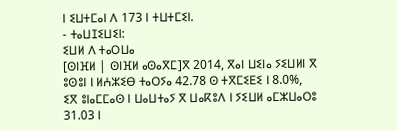ⵏ ⵉⵡⵜⵎⴰⵏ ⴷ 173 ⵏ ⵜⵡⵜⵎⵉⵏ.
- ⵜⴰⵡⵊⵉⵡⵉⵏ:
ⵉⵡⵍ ⴷ ⵜⴰⵔⵡⴰ
[ⵙⵏⴼⵍ | ⵙⵏⴼⵍ ⴰⵙⴰⴳⵎ]ⴳ 2014, ⴳⴰⵏ ⵡⵉⵏⴰ ⵢⵉⵡⵍⵏ ⴳ ⵓⵙⵓⵏ ⵏ ⵍⵄⵣⵉⴱ ⵜⴰⵔⵢⴰ 42.78 ⵙ ⵜⴳⵎⵉⴹⵉ ⵏ 8.0%, ⵉⴳ ⵓⵏⴰⵎⵎⴰⵙ ⵏ ⵡⴰⵡⵜⴰⵢ ⴳ ⵡⴰⴽⵓⴷ ⵏ ⵢⵉⵡⵍ ⴰⵎⵣⵡⴰⵔⵓ 31.03 ⵏ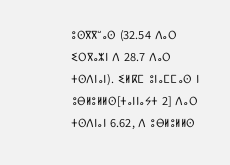ⵓⵙⴳⴳⵯⴰⵙ (32.54 ⴷⴰⵔ ⵉⵔⴳⴰⵣⵏ ⴷ 28.7 ⴷⴰⵔ ⵜⵙⴷⵏⴰⵏ). ⵉⵍⴽⵎ ⵓⵏⴰⵎⵎⴰⵙ ⵏ ⵓⴱⵍⵓⵍⵍⵙ[ⵜⴰⵏⵏⴰⵢⵜ 2] ⴷⴰⵔ ⵜⵙⴷⵏⴰⵏ 6.62, ⴷ ⵓⴱⵍⵓⵍⵍⵙ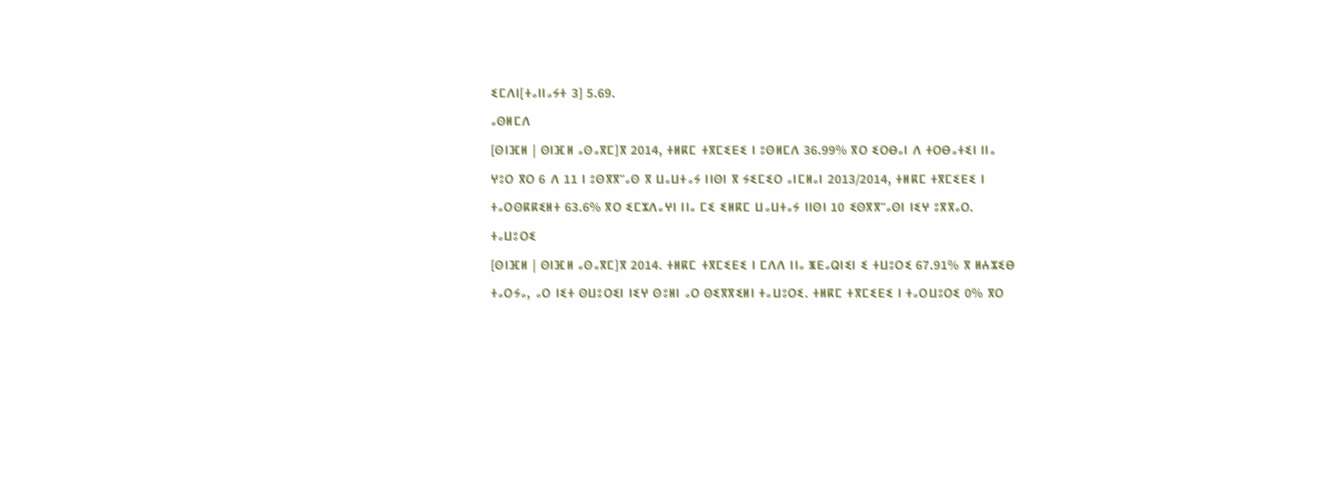ⵉⵎⴷⵏ[ⵜⴰⵏⵏⴰⵢⵜ 3] 5.69.
ⴰⵙⵍⵎⴷ
[ⵙⵏⴼⵍ | ⵙⵏⴼⵍ ⴰⵙⴰⴳⵎ]ⴳ 2014, ⵜⵍⴽⵎ ⵜⴳⵎⵉⴹⵉ ⵏ ⵓⵙⵍⵎⴷ 36.99% ⴳⵔ ⵉⵔⴱⴰⵏ ⴷ ⵜⵔⴱⴰⵜⵉⵏ ⵏⵏⴰ ⵖⵓⵔ ⴳⵔ 6 ⴷ 11 ⵏ ⵓⵙⴳⴳⵯⴰⵙ ⴳ ⵡⴰⵡⵜⴰⵢ ⵏⵏⵙⵏ ⴳ ⵢⵉⵎⵉⵔ ⴰⵏⵎⵍⴰⵏ 2013/2014, ⵜⵍⴽⵎ ⵜⴳⵎⵉⴹⵉ ⵏ ⵜⴰⵔⵙⴽⴽⵉⵍⵜ 63.6% ⴳⵔ ⵉⵎⵣⴷⴰⵖⵏ ⵏⵏⴰ ⵎⵉ ⵉⵍⴽⵎ ⵡⴰⵡⵜⴰⵢ ⵏⵏⵙⵏ 10 ⵉⵙⴳⴳⵯⴰⵙⵏ ⵏⵉⵖ ⵓⴳⴳⴰⵔ.
ⵜⴰⵡⵓⵔⵉ
[ⵙⵏⴼⵍ | ⵙⵏⴼⵍ ⴰⵙⴰⴳⵎ]ⴳ 2014. ⵜⵍⴽⵎ ⵜⴳⵎⵉⴹⵉ ⵏ ⵎⴷⴷ ⵏⵏⴰ ⵥⴹⴰⵕⵏⵉⵏ ⵉ ⵜⵡⵓⵔⵉ 67.91% ⴳ ⵍⵄⵣⵉⴱ ⵜⴰⵔⵢⴰ, ⴰⵔ ⵏⵉⵜ ⵙⵡⵓⵔⵉⵏ ⵏⵉⵖ ⵙⵓⵍⵏ ⴰⵔ ⵙⵉⴳⴳⵉⵍⵏ ⵜⴰⵡⵓⵔⵉ. ⵜⵍⴽⵎ ⵜⴳⵎⵉⴹⵉ ⵏ ⵜⴰⵔⵡⵓⵔⵉ 0% ⴳⵔ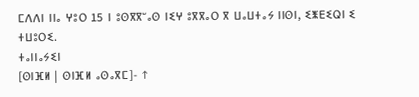ⵎⴷⴷⵏ ⵏⵏⴰ ⵖⵓⵔ 15 ⵏ ⵓⵙⴳⴳⵯⴰⵙ ⵏⵉⵖ ⵓⴳⴳⴰⵔ ⴳ ⵡⴰⵡⵜⴰⵢ ⵏⵏⵙⵏ, ⵉⵥⴹⵉⵕⵏ ⵉ ⵜⵡⵓⵔⵉ.
ⵜⴰⵏⵏⴰⵢⵉⵏ
[ⵙⵏⴼⵍ | ⵙⵏⴼⵍ ⴰⵙⴰⴳⵎ]- ↑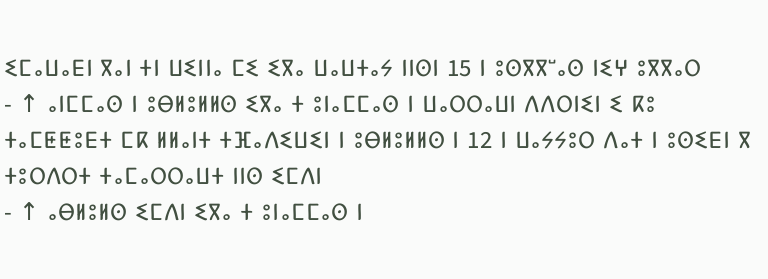ⵉⵎⴰⵡⴰⴹⵏ ⴳⴰⵏ ⵜⵏ ⵡⵉⵏⵏⴰ ⵎⵉ ⵉⴳⴰ ⵡⴰⵡⵜⴰⵢ ⵏⵏⵙⵏ 15 ⵏ ⵓⵙⴳⴳⵯⴰⵙ ⵏⵉⵖ ⵓⴳⴳⴰⵔ
- ↑ ⴰⵏⵎⵎⴰⵙ ⵏ ⵓⴱⵍⵓⵍⵍⵙ ⵉⴳⴰ ⵜ ⵓⵏⴰⵎⵎⴰⵙ ⵏ ⵡⴰⵔⵔⴰⵡⵏ ⴷⴷⵔⵏⵉⵏ ⵉ ⴽⵓ ⵜⴰⵎⵟⵟⵓⴹⵜ ⵎⴽ ⵍⵍⴰⵏⵜ ⵜⴼⴰⴷⵉⵡⵉⵏ ⵏ ⵓⴱⵍⵓⵍⵍⵙ ⵏ 12 ⵏ ⵡⴰⵢⵢⵓⵔ ⴷⴰⵜ ⵏ ⵓⵙⵉⴹⵏ ⴳ ⵜⵓⵔⴷⵔⵜ ⵜⴰⵎⴰⵔⵔⴰⵡⵜ ⵏⵏⵙ ⵉⵎⴷⵏ
- ↑ ⴰⴱⵍⵓⵍⵙ ⵉⵎⴷⵏ ⵉⴳⴰ ⵜ ⵓⵏⴰⵎⵎⴰⵙ ⵏ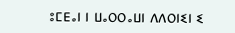ⵓⵎⴹⴰⵏ ⵏ ⵡⴰⵔⵔⴰⵡⵏ ⴷⴷⵔⵏⵉⵏ ⵉ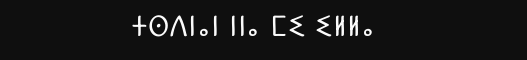ⵜⵙⴷⵏⴰⵏ ⵏⵏⴰ ⵎⵉ ⵉⵍⵍⴰ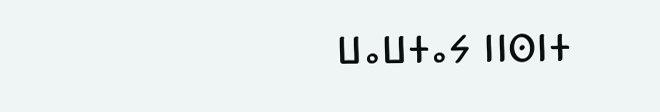ⵡⴰⵡⵜⴰⵢ ⵏⵏⵙⵏⵜ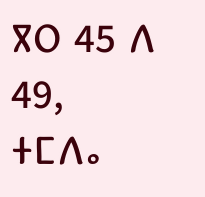ⴳⵔ 45 ⴷ 49, ⵜⵎⴷⴰ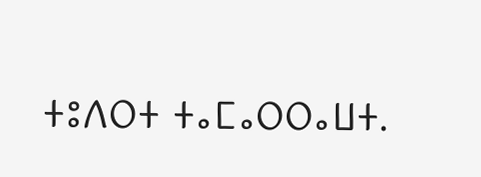ⵜⵓⴷⵔⵜ ⵜⴰⵎⴰⵔⵔⴰⵡⵜ.